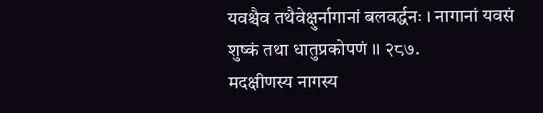यवश्चैव तथैवेक्षुर्नागानां बलवर्द्धनः । नागानां यवसं शुष्कं तथा धातुप्रकोपणं ।। २८७.
मदक्षीणस्य नागस्य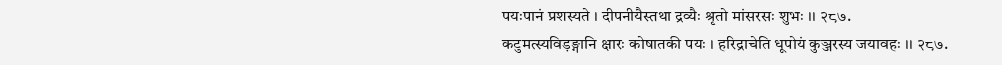पयःपानं प्रशस्यते । दीपनीयैस्तथा द्रव्यैः श्रृतो मांसरसः शुभः ।। २८७.
कटुमत्स्यविड़ङ्गानि क्षारः कोषातकी पयः । हरिद्राचेति धूपोयं कुञ्जरस्य जयावहः ।। २८७.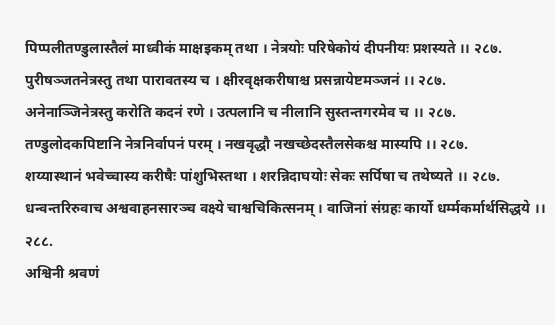पिप्पलीतण्डुलास्तैलं माध्वीकं माक्षइकम् तथा । नेत्रयोः परिषेकोयं दीपनीयः प्रशस्यते ।। २८७.
पुरीषञ्जतनेत्रस्तु तथा पारावतस्य च । क्षीरवृक्षकरीषाश्च प्रसन्नायेष्टमञ्जनं ।। २८७.
अनेनाञ्जिनेत्रस्तु करोति कदनं रणे । उत्पलानि च नीलानि सुस्तन्तगरमेव च ।। २८७.
तण्डुलोदकपिष्टानि नेत्रनिर्वापनं परम् । नखवृद्धौ नखच्छेदस्तैलसेकश्च मास्यपि ।। २८७.
शय्यास्थानं भवेच्चास्य करीषैः पांशुभिस्तथा । शरन्निदाघयोः सेकः सर्पिषा च तथेष्यते ।। २८७.
धन्वन्तरिरुवाच अश्ववाहनसारञ्च वक्ष्ये चाश्वचिकित्सनम् । वाजिनां संग्रहः कार्यो धर्म्मकर्मार्थसिद्धये ।। २८८.
अश्विनी श्रवणं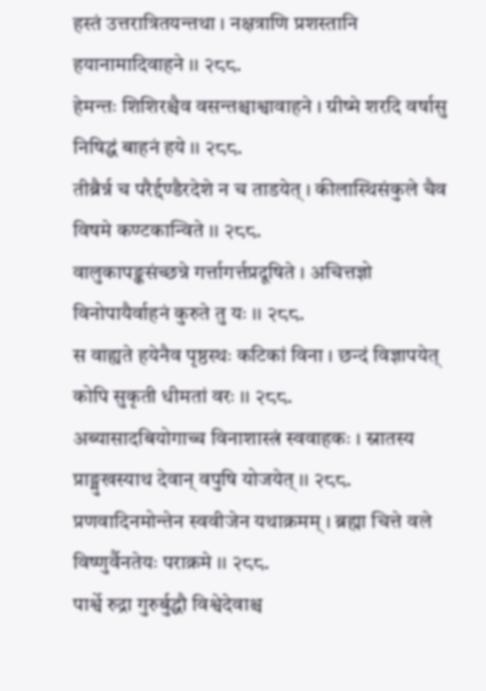हस्तं उत्तरात्रितयन्तथा । नक्षत्राणि प्रशस्तानि हयानामादिवाहने ।। २८८.
हेमन्तः शिशिरश्चैव वसन्तश्चाश्वावाहने । ग्रीष्मे शरदि वर्षासु निषिद्धं बाहनं हये ।। २८८.
तीब्रैर्न्न च परैर्द्दण्डैरदेशे न च ताडयेत् । कीलास्थिसंकुले चैव विषमे कण्टकान्विते ।। २८८.
वालुकापङ्कसंच्छन्ने गर्त्तागर्त्तप्रदूषिते । अचित्तज्ञो विनोपायैर्वाहनं कुरुते तु यः ।। २८८.
स वाह्यते हयेनैव पृष्ठस्थः कटिकां विना । छन्दं विज्ञापयेत् कोपि सुकृती धीमतां वरः ।। २८८.
अब्यासादबियोगाच्च विनाशास्त्रं स्ववाहकः । स्नातस्य प्राङ्मुखस्याथ देवान् वपुषि योजयेत् ।। २८८.
प्रणवादिनमोन्तेन स्ववीजेन यथाक्रमम् । ब्रह्मा चित्ते वले विष्णुर्वैनतेयः पराक्रमे ।। २८८.
पार्श्वे रुद्रा गुरुर्बुद्धौ विश्वेदेवाश्च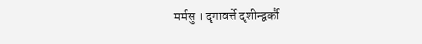मर्मसु । दृगावर्त्ते दृशीन्द्वर्कौ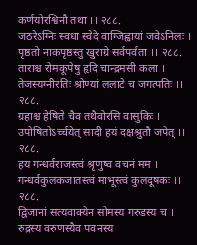कर्णयोरश्विनौ तथा ।। २८८.
जठरेऽग्निः स्वधा स्वेदे वाग्जिह्वायां जवेऽनिलः । पृष्ठतो नाकपृष्ठस्तु खुराग्रे सर्वपर्वता ।। २८८.
ताराश्च रोमकूपेषु हृदि चान्द्रमसी कला । तेजस्यग्नीरतिः श्रोण्यां ललाटे च जगत्पतिः ।। २८८.
ग्रहाश्च हेषिते चैव तथैवोरसि वासुकिः । उपोषितोऽर्च्चयेत् सादी हयं दक्षश्रुतौ जपेत् ।। २८८.
हय गन्धर्वराजस्त्वं श्रृणुष्व वचनं मम । गन्धर्वकुलकजातस्त्वं माभूस्त्वं कुलदूषकः ।। २८८.
द्विजानां सत्यवाक्येन सोमस्य गरुडस्य च । रुद्रस्य वरुणस्यैव पवनस्य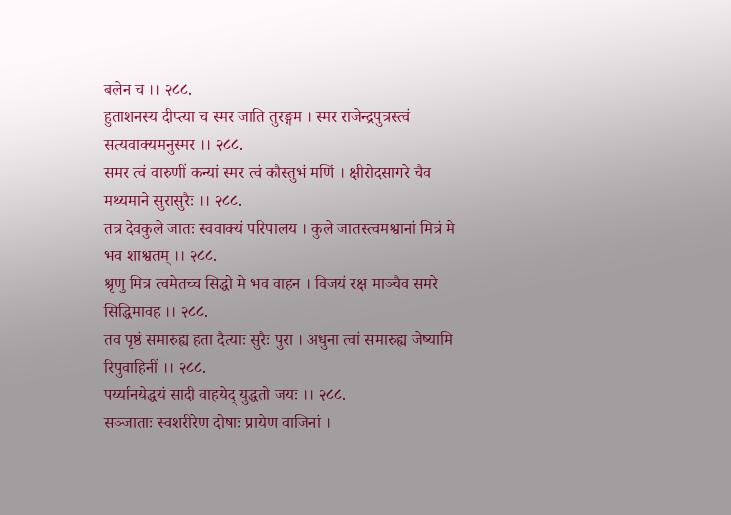बलेन च ।। २८८.
हुताशनस्य दीप्त्या च स्मर जाति तुरङ्गम । स्मर राजेन्द्रपुत्रस्त्वं सत्यवाक्यमनुस्मर ।। २८८.
समर त्वं वारुणीं कन्यां स्मर त्वं कौस्तुभं मणिं । क्षीरोदसागरे चैव मथ्यमाने सुरासुरैः ।। २८८.
तत्र देवकुले जातः स्ववाक्यं परिपालय । कुले जातस्त्वमश्वानां मित्रं मे भव शाश्वतम् ।। २८८.
श्रृणु मित्र त्वमेतच्च सिद्धो मे भव वाहन । विजयं रक्ष माञ्चैव समरे सिद्धिमावह ।। २८८.
तव पृष्ठं समारुह्य हता दैत्याः सुरैः पुरा । अधुना त्वां समारुह्य जेष्यामि रिपुवाहिनीं ।। २८८.
पर्य्यानयेद्धयं सादी वाहयेद् युद्धतो जयः ।। २८८.
सञ्जाताः स्वशरीरेण दोषाः प्रायेण वाजिनां ।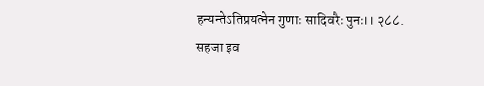हन्यन्तेऽतिप्रयत्नेन गुणाः सादिवरैः पुनः।। २८८.
सहजा इव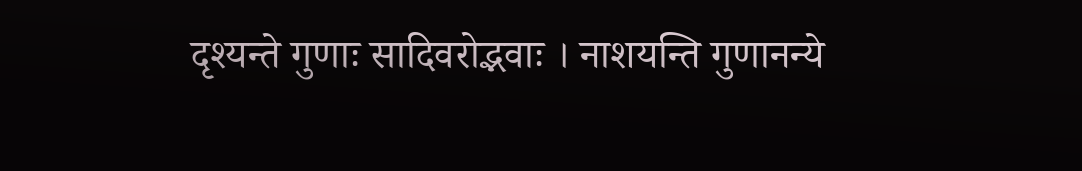दृश्यन्ते गुणाः सादिवरोद्भवाः । नाशयन्ति गुणानन्ये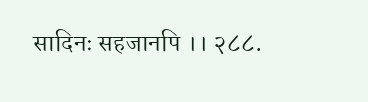सादिनः सहजानपि ।। २८८.